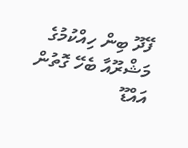ފޭދޫ ބިން ހިއްކުމުގެ މަޝްރޫއާ ބެހޭ ގޮތުން އައްޑޫ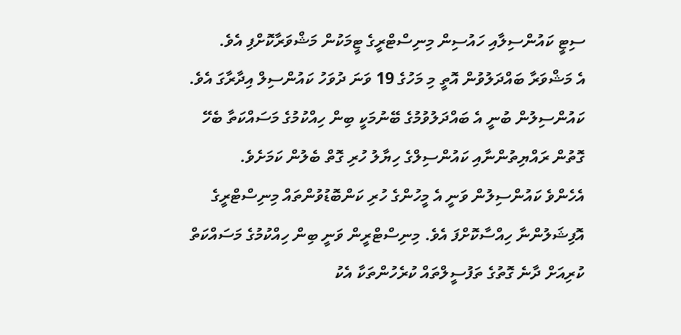ސިޓީ ކައުންސިލާއި ހައުސިން މިނިސްޓްރީގެ ޓީމަކުން މަޝްވަރާކޮށްފި އެވެ.
އެ މަޝްވަރާ ބައްދަލުވުން އޮތީ މި މަހުގެ 19 ވަނަ ދުވަހު ކައުންސިލް އިދާރާގަ އެވެ.
ކައުންސިލުން ބުނީ އެ ބައްދަލުވުމުގެ ބޭނުމަކީ ބިން ހިއްކުމުގެ މަސައްކަތާ ބެހޭ ގޮތުން ރައްޔިތުންނާއި ކައުންސިލްގެ ހިޔާލު ހުރި ގޮތް ބެލުން ކަމަށެވެ.
އެހެންވެ ކައުންސިލުން ވަނީ އެ މީހުންގެ ހުރި ކަންބޮޑުވުންތައް މިނިސްޓްރީގެ އޮފިޝަލުންނާ ހިއްސާކޮށްފަ އެވެ. މިނިސްޓްރީން ވަނީ ބިން ހިއްކުމުގެ މަސައްކަތް ކުރިއަށް ދާނެ ގޮތުގެ ތަފުސީލްތައް ކުރެހުންތަކާ އެކު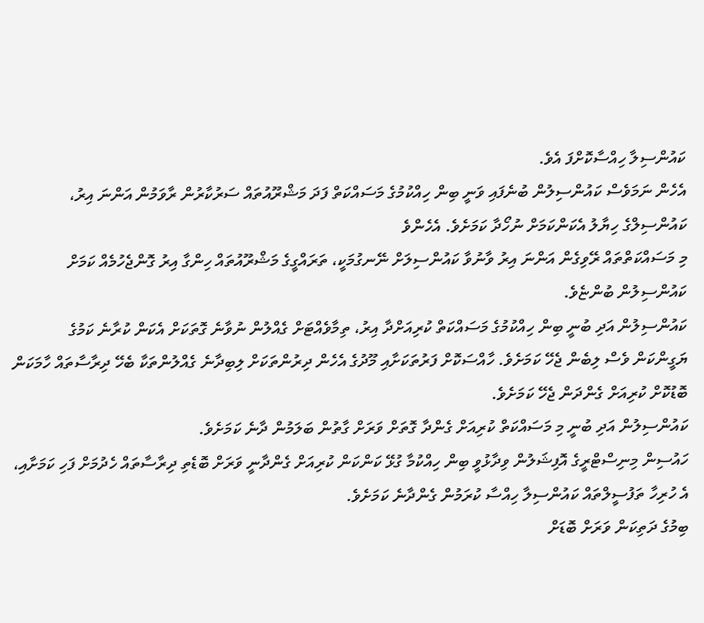ކައުންސިލާ ހިއްސާކޮށްފަ އެވެ.
އެހެން ނަމަވެސް ކައުންސިލުން ބުނެފައި ވަނީ ބިން ހިއްކުމުގެ މަސައްކަތް ފަދަ މަޝްރޫއުތައް ސަރުކާރުން ރާވަމުން އަންނަ އިރު، ކައުންސިލްގެ ހިޔާލު އެކަންކަމަށް ނުހޯދާ ކަމަށެވެ. އެހެންވެ
މި މަސައްކަތްތައް ރޭވިގެން އަންނަ އިރު ވާނުވާ ކައުންސިލަށް ނޭނގުމަކީ، ތަރައްގީގެ މަޝްރޫއުތައް ހިންގާ އިރު ގޮންޖެހުމެއް ކަމަށް ކައުންސިލުން ބުންޏެވެ.
ކައުންސިލުން އަދި ބުނީ ބިން ހިއްކުމުގެ މަސައްކަތް ކުރިއަށްދާ އިރު، ތިމާވެއްޓަށް ގެއްލުން ނުވާނެ ގޮތަކަށް އެކަން ކުރާނެ ކަމުގެ ޔަގީންކަން ވެސް ލިބެން ޖެހޭ ކަމަށެވެ. ހާއްސަކޮށް ފަރުތަކަށާއި މޫދުގެ އެހެން ދިރުންތަކަށް ލިބިދާނެ ގެއްލުންތަކާ ބެހޭ ދިރާސާތައް ހާމަކަން ބޮޑުކޮށް ކުރިއަށް ގެންދަން ޖެހޭ ކަމަށެވެ.
ކައުންސިލުން އަދި ބުނީ މި މަސައްކަތް ކުރިއަށް ގެންދާ ގޮތަށް ވަރަށް ގާތުން ބަލަމުން ދާނެ ކަމަށެވެ.
ހައުސިން މިނިސްޓްރީގެ އޮފިޝަލުން ވިދާޅުވީ ބިން ހިއްކުމާ ގުޅޭ ކަންކަން ކުރިއަށް ގެންދާނީ ވަރަށް ބޮޑެތި ދިރާސާތައް ހެދުމަށް ފަހި ކަމަށާއި، އެ ހުރިހާ ތަފުސީލްތައް ކައުންސިލާ ހިއްސާ ކުރަމުން ގެންދާނެ ކަމަށެވެ.
ބިމުގެ ދަތިކަން ވަރަށް ބޮޑަށް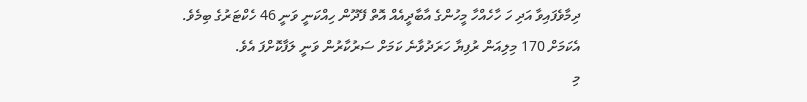ދިމާވެފައިވާ އަދި ހަ ހާހެއްހާ މީހުންގެ އާބާދީއެއް އޮތް ފޭދޫން ހިއްކަނީ ވަނީ 46 ހެކްޓަރުގެ ބިމެވެ.
އެކަމަށް 170 މިލިއަން ރުފިޔާ ހަރަދުވާނެ ކަމަށް ސަރުކާރުން ވަނީ ލަފާކޮށްފަ އެވެ.
މި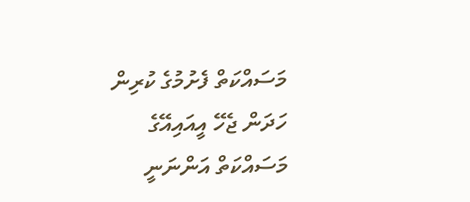މަސައްކަތް ފެށުމުގެ ކުރިން ހަދަން ޖެހޭ އީއައިއޭގެ މަސައްކަތް އަންނަނީ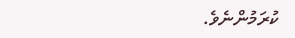ކުރަމުންނެވެ.